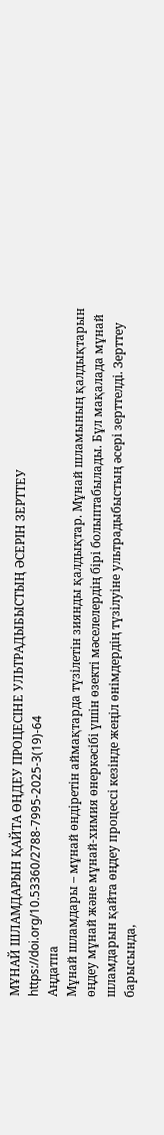МҰНАЙ ШЛАМДАРЫН ҚАЙТА ӨҢДЕУ ПРОЦЕСІНЕ УЛЬТРАДЫБЫСТЫҢ ӘСЕРІН ЗЕРТТЕУ
https://doi.org/10.53360/2788-7995-2025-3(19)-64
Аңдатпа
Мұнай шламдары – мұнай өндіретін аймақтарда түзілетін зиянды қалдықтар. Мұнай шламының қалдықтарын өңдеу мұнай және мұнай-химия өнеркәсібі үшін өзекті мәселелердің бірі болыптабылады. Бұл мақалада мұнай шламдарын қайта өңдеу процессі кезінде жеңіл өнімдердің түзілуіне ультрадыбыстың әсері зерттелді. Зерттеу барысында,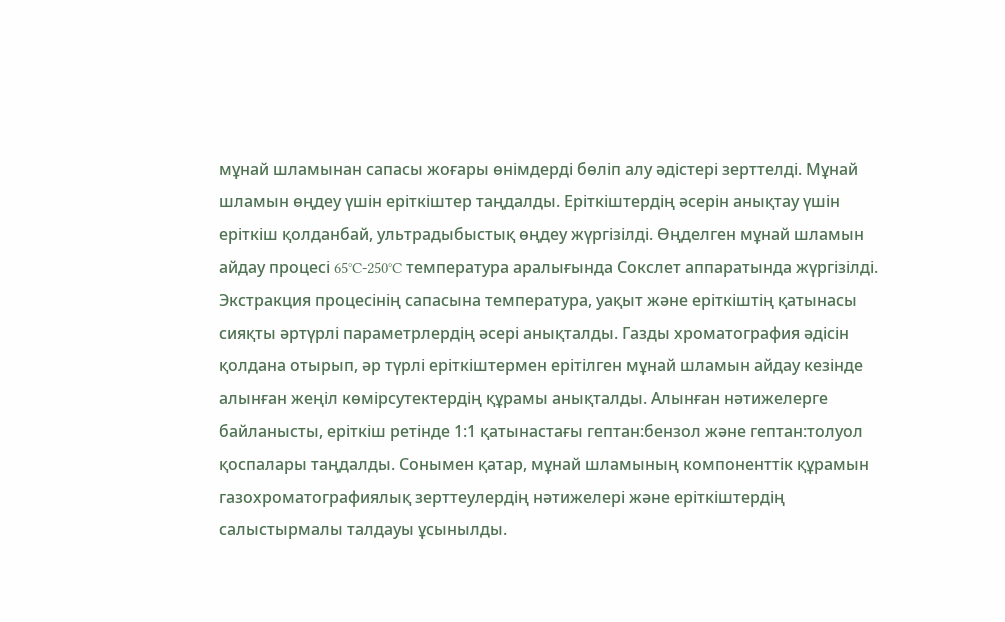мұнай шламынан сапасы жоғары өнімдерді бөліп алу әдістері зерттелді. Мұнай шламын өңдеу үшін еріткіштер таңдалды. Еріткіштердің әсерін анықтау үшін еріткіш қолданбай, ультрадыбыстық өңдеу жүргізілді. Өңделген мұнай шламын айдау процесі 65°C-250°C температура аралығында Сокслет аппаратында жүргізілді. Экстракция процесінің сапасына температура, уақыт және еріткіштің қатынасы сияқты әртүрлі параметрлердің әсері анықталды. Газды хроматография әдісін қолдана отырып, әр түрлі еріткіштермен ерітілген мұнай шламын айдау кезінде алынған жеңіл көмірсутектердің құрамы анықталды. Алынған нәтижелерге байланысты, еріткіш ретінде 1:1 қатынастағы гептан:бензол және гептан:толуол қоспалары таңдалды. Сонымен қатар, мұнай шламының компоненттік құрамын газохроматографиялық зерттеулердің нәтижелері және еріткіштердің салыстырмалы талдауы ұсынылды.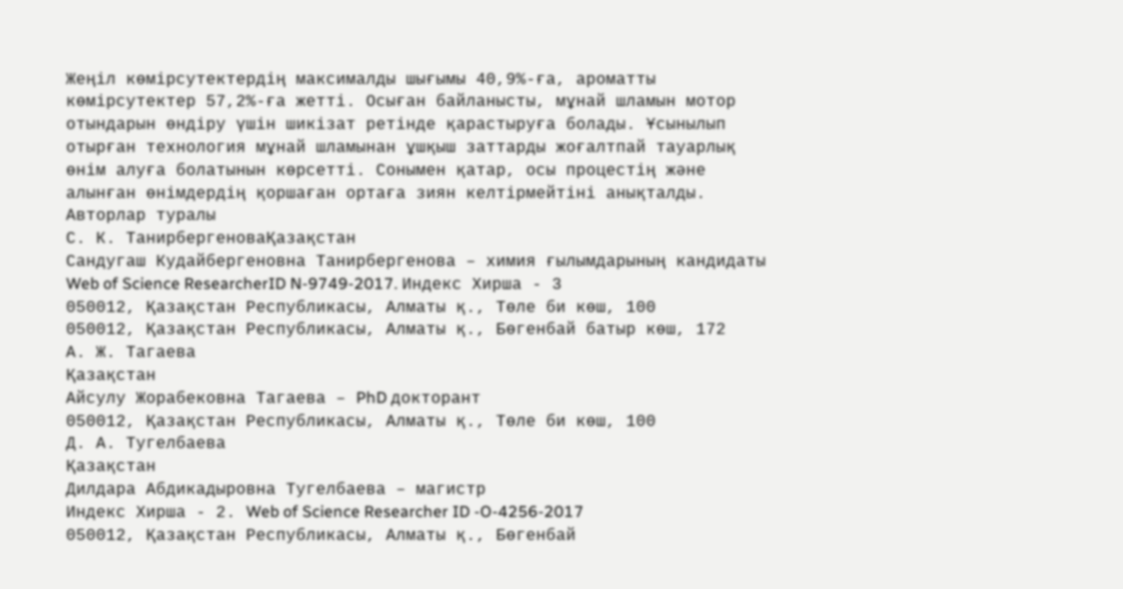Жеңіл көмірсутектердің максималды шығымы 40,9%-ға, ароматты көмірсутектер 57,2%-ға жетті. Осыған байланысты, мұнай шламын мотор отындарын өндіру үшін шикізат ретінде қарастыруға болады. Ұсынылып отырған технология мұнай шламынан ұшқыш заттарды жоғалтпай тауарлық өнім алуға болатынын көрсетті. Сонымен қатар, осы процестің және алынған өнімдердің қоршаған ортаға зиян келтірмейтіні анықталды.
Авторлар туралы
С. К. ТанирбергеноваҚазақстан
Сандугаш Кудайбергеновна Танирбергенова – химия ғылымдарының кандидаты
Web of Science ResearcherID N-9749-2017. Индекс Хирша - 3
050012, Қазақстан Республикасы, Алматы қ., Төле би көш, 100
050012, Қазақстан Республикасы, Алматы қ., Бөгенбай батыр көш, 172
А. Ж. Тагаева
Қазақстан
Айсулу Жорабековна Тагаева – PhD докторант
050012, Қазақстан Республикасы, Алматы қ., Төле би көш, 100
Д. А. Тугелбаева
Қазақстан
Дилдара Абдикадыровна Тугелбаева – магистр
Индекс Хирша - 2. Web of Science Researcher ID -O-4256-2017
050012, Қазақстан Республикасы, Алматы қ., Бөгенбай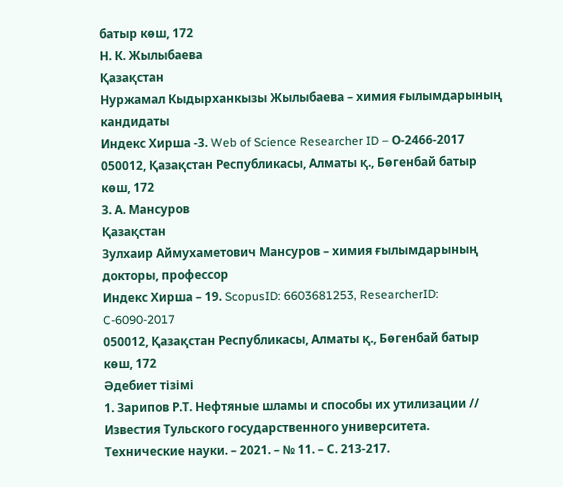батыр көш, 172
Н. К. Жылыбаева
Қазақстан
Нуржамал Кыдырханкызы Жылыбаева – химия ғылымдарының кандидаты
Индекс Хирша -3. Web of Science Researcher ID – О-2466-2017
050012, Қазақстан Республикасы, Алматы қ., Бөгенбай батыр көш, 172
З. А. Мансуров
Қазақстан
Зулхаир Аймухаметович Мансуров – химия ғылымдарының докторы, профессор
Индекс Хирша – 19. ScopusID: 6603681253, ResearcherID: C-6090-2017
050012, Қазақстан Республикасы, Алматы қ., Бөгенбай батыр көш, 172
Әдебиет тізімі
1. Зарипов Р.Т. Нефтяные шламы и способы их утилизации // Известия Тульского государственного университета. Технические науки. – 2021. – № 11. – С. 213-217.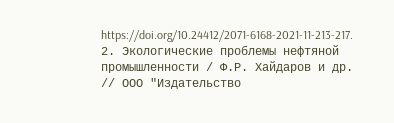https://doi.org/10.24412/2071-6168-2021-11-213-217.
2. Экологические проблемы нефтяной промышленности / Ф.Р. Хайдаров и др. // ООО "Издательство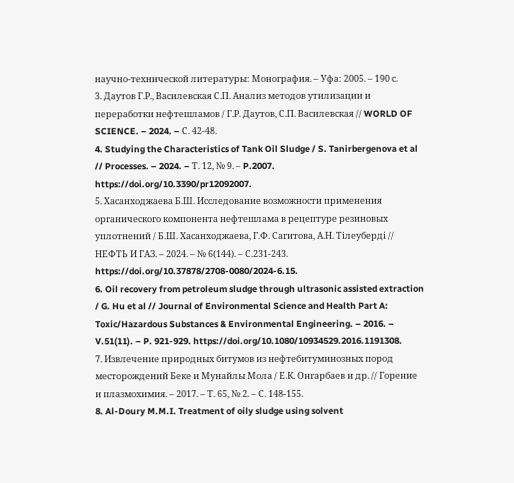научно-технической литературы: Монография. – Уфа: 2005. – 190 с.
3. Даутов Г.Р., Василевская С.П. Анализ методов утилизации и переработки нефтешламов / Г.Р. Даутов, С.П. Василевская // WORLD OF SCIENCE. – 2024. – С. 42-48.
4. Studying the Characteristics of Tank Oil Sludge / S. Tanirbergenova et al // Processes. – 2024. – Т. 12, № 9. – P.2007. https://doi.org/10.3390/pr12092007.
5. Хасанходжаева Б.Ш. Исследование возможности применения органического компонента нефтешлама в рецептуре резиновых уплотнений / Б.Ш. Хасанходжаева, Г.Ф. Сагитова, А.Н. Тілеуберді // НЕФТЬ И ГАЗ. – 2024. – № 6(144). – С.231-243. https://doi.org/10.37878/2708-0080/2024-6.15.
6. Oil recovery from petroleum sludge through ultrasonic assisted extraction / G. Hu et al // Journal of Environmental Science and Health Part A: Toxic/Hazardous Substances & Environmental Engineering. – 2016. – V.51(11). – P. 921-929. https://doi.org/10.1080/10934529.2016.1191308.
7. Извлечение природных битумов из нефтебитуминозных пород месторождений Беке и Мунайлы Мола / Е.К. Онгарбаев и др. // Горение и плазмохимия. – 2017. – Т. 65, № 2. – С. 148-155.
8. Al-Doury M.M.I. Treatment of oily sludge using solvent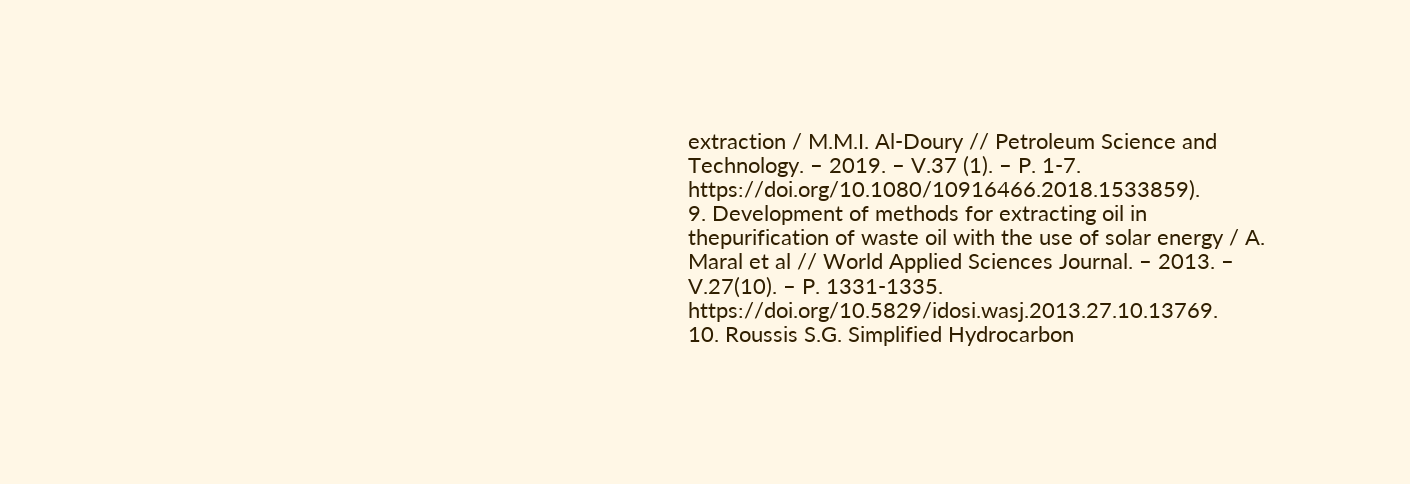extraction / M.M.I. Al-Doury // Petroleum Science and Technology. – 2019. – V.37 (1). – P. 1-7. https://doi.org/10.1080/10916466.2018.1533859).
9. Development of methods for extracting oil in thepurification of waste oil with the use of solar energy / A. Maral et al // World Applied Sciences Journal. – 2013. – V.27(10). – P. 1331-1335. https://doi.org/10.5829/idosi.wasj.2013.27.10.13769.
10. Roussis S.G. Simplified Hydrocarbon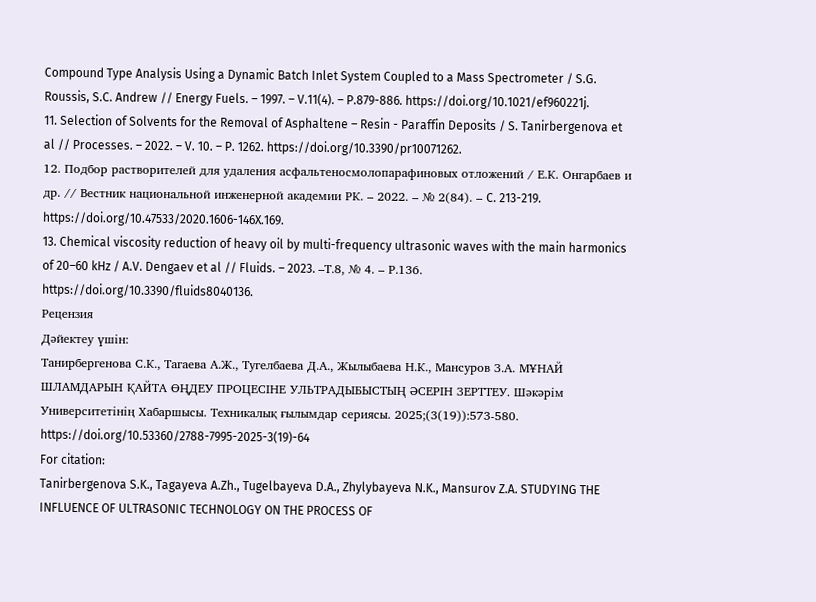Compound Type Analysis Using a Dynamic Batch Inlet System Coupled to a Mass Spectrometer / S.G. Roussis, S.C. Andrew // Energy Fuels. – 1997. – V.11(4). – P.879-886. https://doi.org/10.1021/ef960221j.
11. Selection of Solvents for the Removal of Asphaltene – Resin - Paraffin Deposits / S. Tanirbergenova et al // Processes. – 2022. – V. 10. – P. 1262. https://doi.org/10.3390/pr10071262.
12. Подбор растворителей для удаления асфальтеносмолопарафиновых отложений / Е.К. Онгарбаев и др. // Вестник национальной инженерной академии РК. – 2022. – № 2(84). – C. 213-219. https://doi.org/10.47533/2020.1606-146X.169.
13. Chemical viscosity reduction of heavy oil by multi-frequency ultrasonic waves with the main harmonics of 20–60 kHz / A.V. Dengaev et al // Fluids. – 2023. –Т.8, № 4. – Р.136. https://doi.org/10.3390/fluids8040136.
Рецензия
Дәйектеу үшін:
Танирбергенова С.К., Тагаева А.Ж., Тугелбаева Д.А., Жылыбаева Н.К., Мансуров З.А. МҰНАЙ ШЛАМДАРЫН ҚАЙТА ӨҢДЕУ ПРОЦЕСІНЕ УЛЬТРАДЫБЫСТЫҢ ӘСЕРІН ЗЕРТТЕУ. Шәкәрім Университетінің Хабаршысы. Техникалық ғылымдар сериясы. 2025;(3(19)):573-580. https://doi.org/10.53360/2788-7995-2025-3(19)-64
For citation:
Tanirbergenova S.K., Tagayeva A.Zh., Tugelbayeva D.A., Zhylybayeva N.K., Mansurov Z.A. STUDYING THE INFLUENCE OF ULTRASONIC TECHNOLOGY ON THE PROCESS OF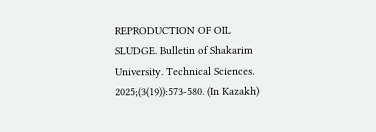REPRODUCTION OF OIL SLUDGE. Bulletin of Shakarim University. Technical Sciences. 2025;(3(19)):573-580. (In Kazakh)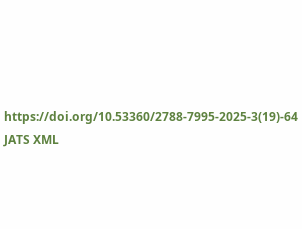https://doi.org/10.53360/2788-7995-2025-3(19)-64
JATS XML